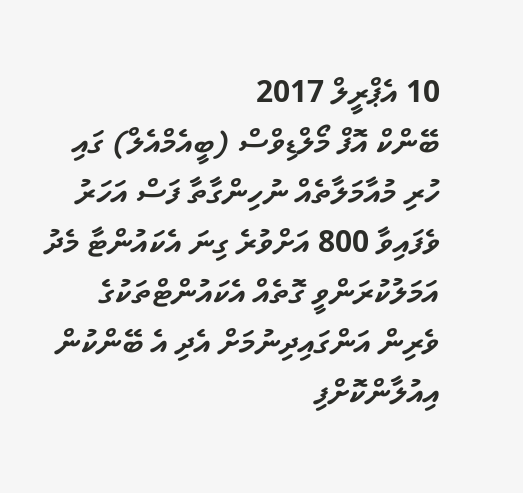10 އެޕްރީލް 2017
ބޭންކް އޮފް މޯލްޑިވްސް (ބީއެމްއެލް) ގައި ހުރި މުއާމަލާތެއް ނުހިންގާތާ ފަސް އަހަރު ވެފައިވާ 800 އަށްވުރެ ގިނަ އެކައުންޓާ މެދު އަމަލުކުރަންވީ ގޮތެއް އެކައުންޓްތަކުގެ ވެރިން އަންގައިދިނުމަށް އެދި އެ ބޭންކުން އިއުލާންކޮށްފި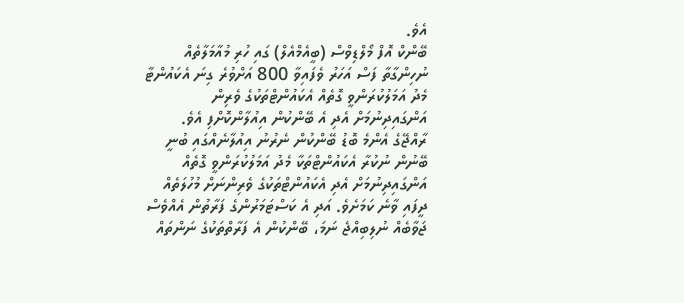އެވެ.
ބޭންކް އޮފް މޯލްޑިވްސް (ބީއެމްއެލް) ގައި ހުރި މުއާމަލާތެއް ނުހިންގާތާ ފަސް އަހަރު ވެފައިވާ 800 އަށްވުރެ ގިނަ އެކައުންޓާ މެދު އަމަލުކުރަންވީ ގޮތެއް އެކައުންޓްތަކުގެ ވެރިން އަންގައިދިނުމަށް އެދި އެ ބޭންކުން އިއުލާންކޮށްފި އެވެ.
ރާއްޖޭގެ އެންމެ ބޮޑު ބޭންކުން ނެރުނު އިއުލާނެއްގައި ބުނީ ބޭނުން ނުކުރާ އެކައުންޓްތަކާ މެދު އަމަލުކުރަންވީ ގޮތެއް އަންގައިދިނުމަށް އެދި އެކައުންޓްތަކުގެ ވެރިންނަށް މުހުލަތެއް ދީފައި ވާނެ ކަމަށެވެ. އަދި އެ ކަސްޓަމަރުންގެ ފަރާތުން އެއްވެސް ޖަވާބެއް ނުލިބިއްޖެ ނަމަ، ބޭންކުން އެ ފަރާތްތަކުގެ ނަންތައް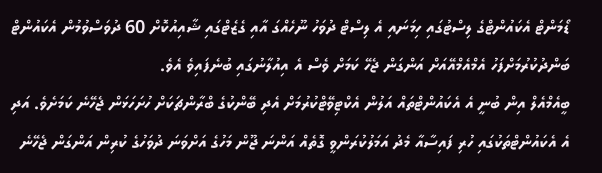ޑޯމަންޓް އެކައުންޓްގެ ލިސްޓުގައި ހިމަނައި އެ ލިސްޓް ދުވަހު ނޫހެއްގަ އާއި ގެޒެޓްގައި ޝާއިއުކޮށް 60 ދުވަސްވުމުން އެކައުންޓް ބަންދުކުރުމަށްފަހު އެމްއެމްއޭއަށް އަންގަން ޖެހޭ ކަމަށް ވެސް އެ އިއުލާނުގައި ބުނެފައިވެ އެވެ.
ބީއެމްއެލް އިން ބުނީ އެ އެކައުންޓްތައް އަލުން އެކްޓިވޭޓްކުރުމަށް އެދި ބޭންކުގެ ބްރާންޗަކަށް ހުށަހަޅަން ޖެހޭނެ ކަމަށެވެ. އަދި އެ އެކައުންޓްތަކުގައި ހުރި ފައިސާއާ މެދު އަމަލުކުރަންވީ ގޮތެއް އަންނަ ޖޫން މަހުގެ އަށްވަނަ ދުވަހުގެ ކުރިން އަންގަން ޖެހޭނެ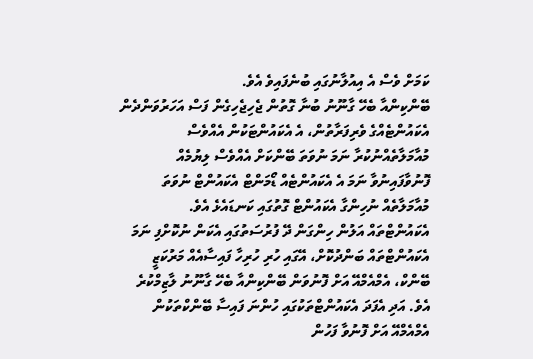ކަމަށް ވެސް އެ އިއުލާނުގައި ބުނެފައިވެ އެވެ.
ބޭންކިންއާ ބެހޭ ގާނޫނު ބުނާ ގޮތުން ޖެހިޖެހިގެން ފަސް އަހަރުވަންދެން އެކައުންޓެއްގެ ވެރިފަރާތުން، އެ އެކައުންޓަކުން އެއްވެސް މުއާމަލާތެއްނުކުރާ ނަމަ ނުވަތަ ބޭންކަށް އެއްވެސް ލިޔުމެއް ފޮނުވާފައިނުވާ ނަމަ އެ އެކައުންޓެއް ޑޯމަންޓް އެކައުންޓް ނުވަތަ މުއާމަލާތެއް ނުހިންގާ އެކައުންޓް ގޮތުގައި ކަނޑައެޅެ އެވެ.
އެކައުންޓްތައް އަލުން ހިންގަން ދޭ ފުރުސަތުގައި އެކަން ނުކޮށްފި ނަމަ އެކައުންޓްތައް ބަންދުކޮށް، އޭގައި ހުރި ހުރިހާ ފައިސާއެއް މަރުކަޒީ ބޭންކް، އެމްއެމްއޭ އަށް ފޮނުވަން ބޭންކިންއާ ބެހޭ ގާނޫނު ލާޒިމްކުރެ އެވެ. އަދި އެފަދަ އެކައުންޓްތަކުގައި ހުންނަ ފައިސާ ބޭންކްތަކުން އެމްއެމްއޭ އަށް ފޮނުވާ ފަހުން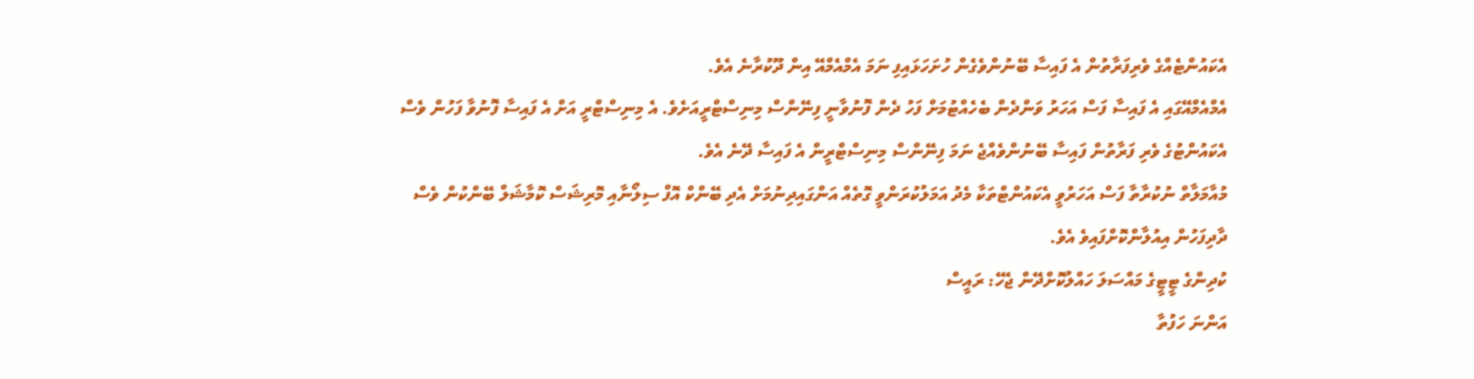އެކައުންޓެއްގެ ވެރިފަރާތުން އެ ފައިސާ ބޭނުންވެގެން ހުށަހަޅައިފި ނަމަ އެމްއެމްއޭ އިން ދޫކުރާނެ އެވެ.
އެމްއެމްއޭގައި އެ ފައިސާ ފަސް އަހަރު ވަންދެން ބެހެއްޓުމަށް ފަހު ދެން ފޮނުވާނީ ފިނޭންސް މިނިސްޓްރީއަށެވެ. އެ މިނިސްޓްރީ އަށް އެ ފައިސާ ފޮނުވާ ފަހުން ވެސް އެކައުންޓުގެ ވެރި ފަރާތުން ފައިސާ ބޭނުންވެއްޖެ ނަމަ ފިނޭންސް މިނިސްޓްރީން އެ ފައިސާ ދޭނެ އެވެ.
މުއާމަލާތް ނުކުރާތާ ފަސް އަހަރުވީ އެކައުންޓްތަކާ މެދު އަމަލުކުރަންވީ ގޮތެއް އަންގައިދިނުމަށް އެދި ބޭންކް އޮފް ސިލޯނާއި މޮރިޝަސް ކޮމާޝަލް ބޭންކުން ވެސް ދާދިފަހުން އިއުލާންކޮށްފައިވެ އެވެ.
ކުދިންގެ ޓީޓީގެ މައްސަލަ ހައްލުކޮށްދޭން ޖެހޭ: ރައީސް
އަންނަ ހަފުތާ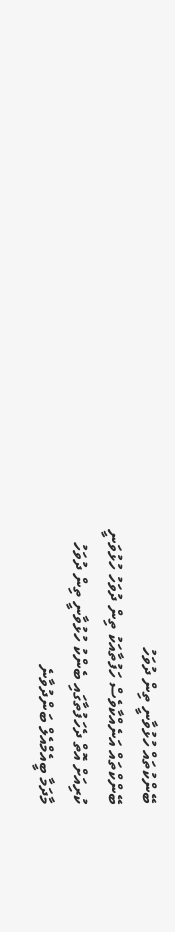ބޭންކުތައް ހުޅުވާނީ ތިން ދުވަހު
ބޭންކްތައް އަނެއްކާވެސް ހަފުތާއަކު ތިން ދުވަހު ހުޅުވަނީ
ކުރިއަށް އޮތް ދެހަފުތާގައި ބެންކު ހުޅުވާނީ ތިން ދުވަހު
މާދަމާ ބީއެމްއެލް ބަންދުވާނެ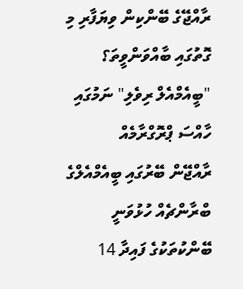ރާއްޖޭގެ ބޭންކިން ވިޔަފާރި މި ގޮތުގައި ބާއްވަންވީތަ؟
"ބީއެމްއެލް ރިވެލި" ނަމުގައި ހާއްސަ ޕްރޮގްރާމެއް
ރާއްޖޭން ބޭރުގައި ބީއެމްއެލްގެ ބްރާންޗެއް ހުޅުވަނީ
ބޭންކުތަކުގެ ފައިދާ 14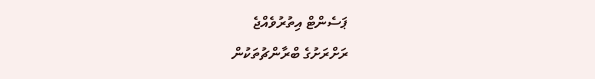ޕަސެންޓް އިތުރުވެއްޖެ
ރަށްރަށުގެ ބްރާންޗުތަކުން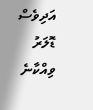އަދިވެސް ޑޮލަރު ވިއްކާނެ